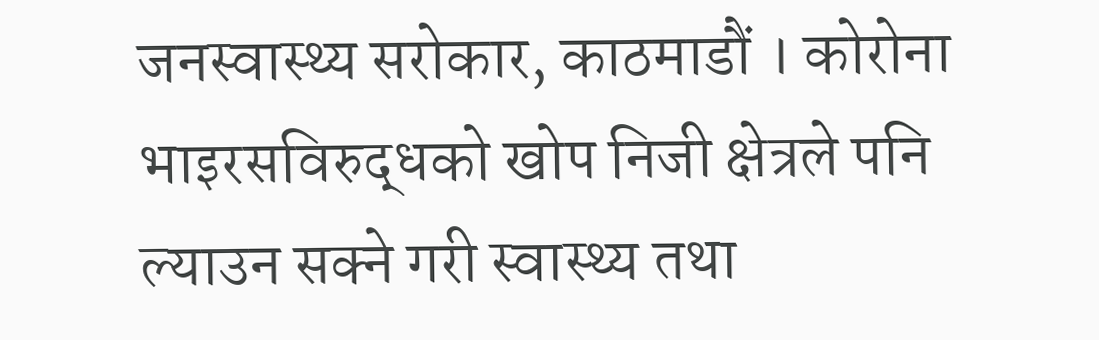जनस्वास्थ्य सरोकार, काठमाडौं । कोरोना भाइरसविरुद्धको खोप निजी क्षेत्रले पनि ल्याउन सक्ने गरी स्वास्थ्य तथा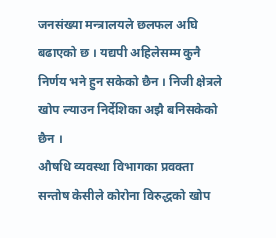जनसंख्या मन्त्रालयले छलफल अघि बढाएको छ । यद्यपी अहिलेसम्म कुनै निर्णय भने हुन सकेको छैन । निजी क्षेत्रले खोप ल्याउन निर्देशिका अझै बनिसकेको छैन ।
औषधि व्यवस्था विभागका प्रवक्ता सन्तोष केसीले कोरोना विरुद्धको खोप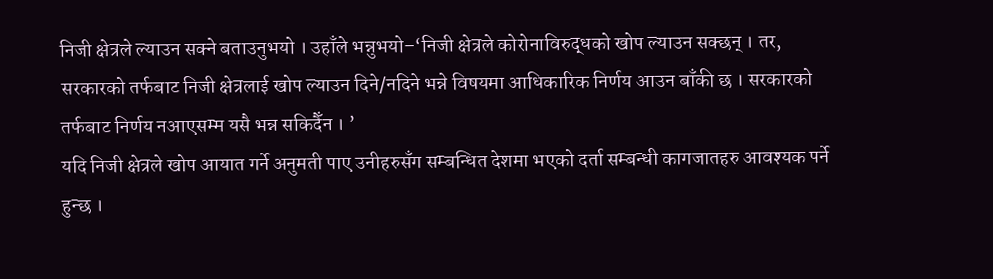निजी क्षेत्रले ल्याउन सक्ने बताउनुभयो । उहाँले भन्नुभयो–‘निजी क्षेत्रले कोरोनाविरुद्धको खोप ल्याउन सक्छन् । तर, सरकारको तर्फबाट निजी क्षेत्रलाई खोप ल्याउन दिने/नदिने भन्ने विषयमा आधिकारिक निर्णय आउन बाँकी छ । सरकारको तर्फबाट निर्णय नआएसम्म यसै भन्न सकिदैँन । ’
यदि निजी क्षेत्रले खोप आयात गर्ने अनुमती पाए उनीहरुसँग सम्बन्धित देशमा भएको दर्ता सम्बन्धी कागजातहरु आवश्यक पर्ने हुन्छ ।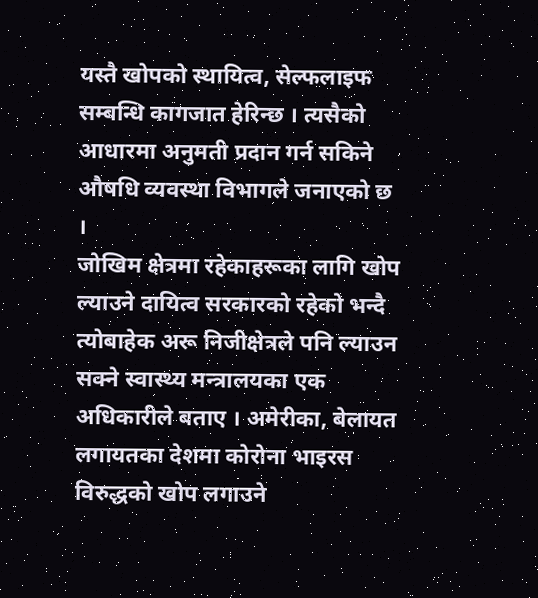यस्तै खोपको स्थायित्व, सेल्फलाइफ सम्बन्धि कागजात हेरिन्छ । त्यसैको आधारमा अनुमती प्रदान गर्न सकिने औषधि व्यवस्था विभागले जनाएको छ ।
जोखिम क्षेत्रमा रहेकाहरूका लागि खोप ल्याउने दायित्व सरकारको रहेको भन्दै त्योबाहेक अरू निजीक्षेत्रले पनि ल्याउन सक्ने स्वास्थ्य मन्त्रालयका एक अधिकारीले बताए । अमेरीका, बेलायत लगायतका देशमा कोरोना भाइरस विरुद्धको खोप लगाउने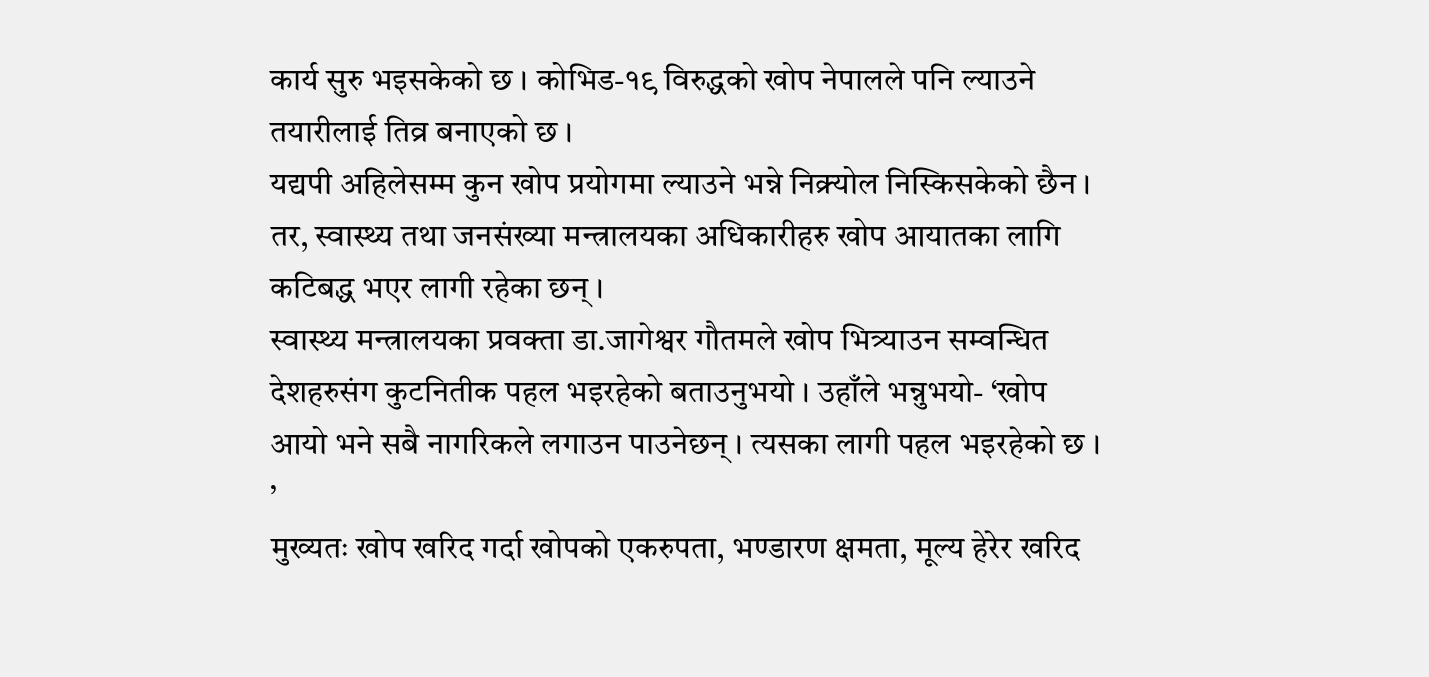कार्य सुरु भइसकेको छ । कोभिड-१९ विरुद्धको खोप नेपालले पनि ल्याउने तयारीलाई तिव्र बनाएको छ ।
यद्यपी अहिलेसम्म कुन खोप प्रयोगमा ल्याउने भन्ने निक्र्योल निस्किसकेको छैन । तर, स्वास्थ्य तथा जनसंख्या मन्त्रालयका अधिकारीहरु खोप आयातका लागि कटिबद्ध भएर लागी रहेका छन् ।
स्वास्थ्य मन्त्रालयका प्रवक्ता डा.जागेश्वर गौतमले खोप भित्र्याउन सम्वन्धित देशहरुसंग कुटनितीक पहल भइरहेको बताउनुभयो । उहाँले भन्नुभयो- ‘खोप आयो भने सबै नागरिकले लगाउन पाउनेछन् । त्यसका लागी पहल भइरहेको छ । ’
मुख्यतः खोप खरिद गर्दा खोपको एकरुपता, भण्डारण क्षमता, मूल्य हेरेर खरिद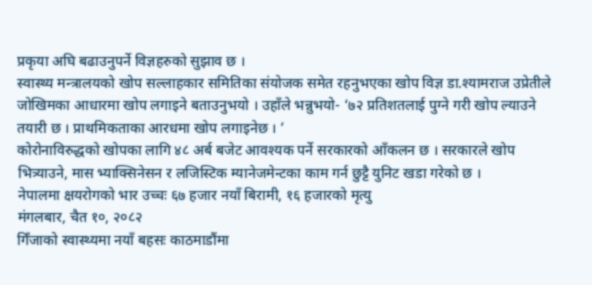प्रकृया अघि बढाउनुपर्ने विज्ञहरुको सुझाव छ ।
स्वास्थ्य मन्त्रालयको खोप सल्लाहकार समितिका संयोजक समेत रहनुभएका खोप विज्ञ डा.श्यामराज उप्रेतीले जोखिमका आधारमा खोप लगाइने बताउनुभयो । उहाँले भन्नुभयो- ‘७२ प्रतिशतलाई पुग्ने गरी खोप ल्याउने तयारी छ । प्राथमिकताका आरधमा खोप लगाइनेछ । ’
कोरोनाविरुद्धको खोपका लागि ४८ अर्ब बजेट आवश्यक पर्ने सरकारको आँकलन छ । सरकारले खोप भित्र्याउने, मास भ्याक्सिनेसन र लजिस्टिक म्यानेजमेन्टका काम गर्न छुट्टै युनिट खडा गरेको छ ।
नेपालमा क्षयरोगको भार उच्चः ६७ हजार नयाँ बिरामी, १६ हजारको मृत्यु
मंगलबार, चैत १०, २०८२
गिँजाको स्वास्थ्यमा नयाँ बहसः काठमाडौंमा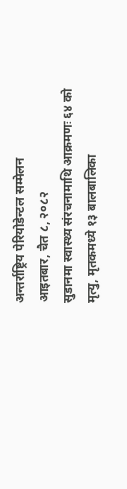अन्तर्राष्ट्रिय पेरियोडेन्टल सम्मेलन
आइतबार, चैत ८, २०८२
सुडानमा स्वास्थ्य संरचनामाथि आक्रमणः ६४ को मृत्यु, मृतकमध्ये १३ बालबालिका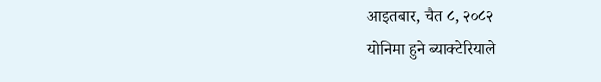आइतबार, चैत ८, २०८२
योनिमा हुने ब्याक्टेरियाले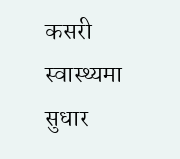कसरी स्वास्थ्यमा सुधार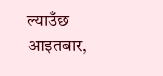ल्याउँछ
आइतबार,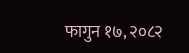फागुन १७, २०८२